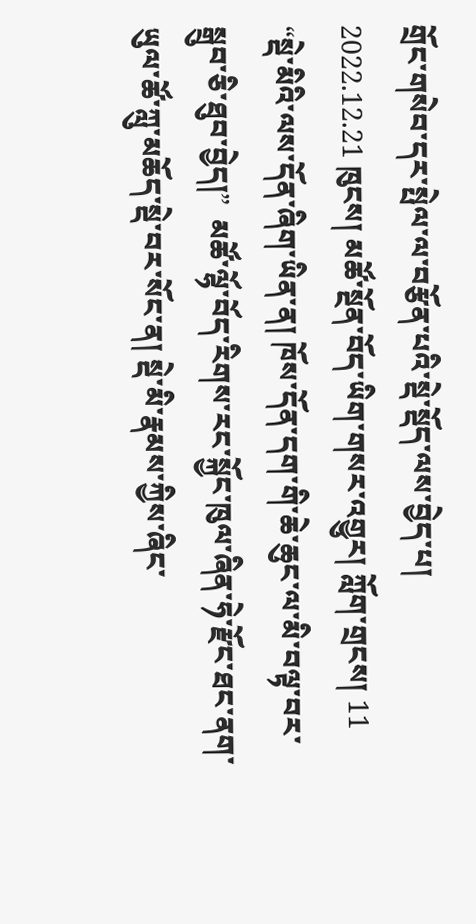གྲོང་གསེབ་དར་སྤེལ་ལ་བརྩོན་པའི་སྡེ་སྡོད་ལས་བྱེད་པ།
2022.12.21 ཁུངས། མཚོ་སྔོན་བོད་ཡིག་གསར་འགྱུར། ཀློག་གྲངས། 11
“སྡེ་མིའི་ལས་དོན་ཞིག་ཡིན་ན། ཁོས་དོན་དག་གི་ཆེ་ཆུང་ལ་མི་བལྟ་བར་སྒྲུབ་ཅི་ཐུབ་བྱེད།”  མཚོ་ལྷོ་བོད་རིགས་རང་སྐྱོང་ཁུལ་ཞིན་ཧེ་རྫོང་ཐང་ནག་ཡུལ་ཚོ་ཀླུ་མཆོད་སྡེ་བར་སོང་ན། སྡེ་མི་རྣམས་ཀྱིས་ཞིང་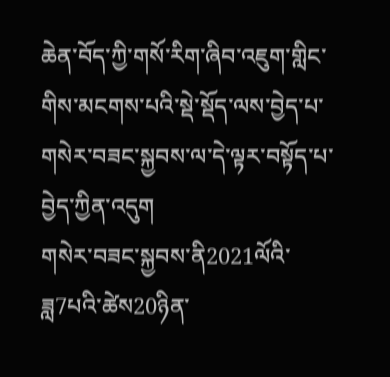ཆེན་བོད་ཀྱི་གསོ་རིག་ཞིབ་འཇུག་གླིང་གིས་མངགས་པའི་སྡེ་སྡོད་ལས་བྱེད་པ་གསེར་བཟང་སྐྱབས་ལ་དེ་ལྟར་བསྟོད་པ་བྱེད་ཀྱིན་འདུག
གསེར་བཟང་སྐྱབས་ནི2021ལོའི་ཟླ7པའི་ཚེས20ཉིན་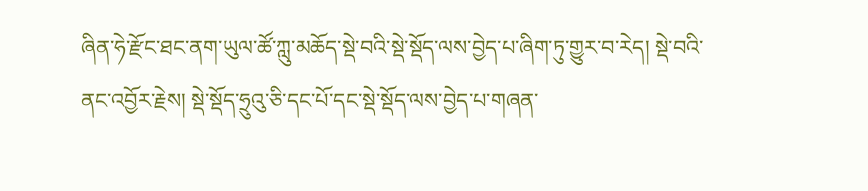ཞིན་ཧེ་རྫོང་ཐང་ནག་ཡུལ་ཚོ་ཀླུ་མཆོད་སྡེ་བའི་སྡེ་སྡོད་ལས་བྱེད་པ་ཞིག་ཏུ་གྱུར་བ་རེད། སྡེ་བའི་ནང་འབྱོར་རྗེས། སྡེ་སྡོད་ཧྲུའུ་ཅི་དང་པོ་དང་སྡེ་སྡོད་ལས་བྱེད་པ་གཞན་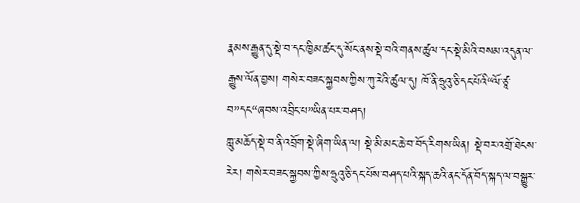རྣམས་རྒྱུན་དུ་སྡེ་བ་དང་ཁྱིམ་ཚང་དུ་སོང་ནས་སྡེ་བའི་གནས་ཚུལ་དང་སྡེ་མིའི་བསམ་འདུན་ལ་རྒྱུས་ལོན་བྱས། གསེར་བཟང་སྐྱབས་ཀྱིས་ཀུ་རེའི་ཚུལ་དུ། ཁོ་ནི་ཧྲུའུ་ཅི་དང་པོའི“ལོ་ཙཱ་བ”དང“ཞབས་འབྲིང་པ”ཡིན་པར་བཤད།
ཀླུ་མཆོད་སྡེ་བ་ནི་འབྲོག་སྡེ་ཞིག་ཡིན་ལ། སྡེ་མི་མང་ཆེ་བ་བོད་རིགས་ཡིན། སྡེ་བར་འགྲོ་ཐེངས་རེར། གསེར་བཟང་སྐྱབས་ཀྱིས་ཧྲུའུ་ཅི་དང་པོས་བཤད་པའི་སྐད་ཆའི་ནང་དོན་བོད་སྐད་ལ་བསྒྱུར་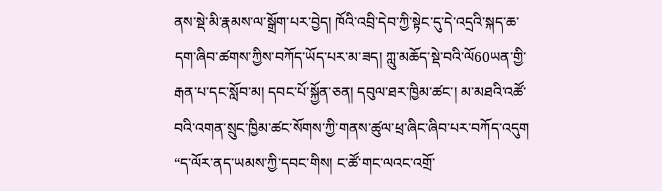ནས་སྡེ་མི་རྣམས་ལ་སྒྲོག་པར་བྱེད། ཁོའི་འབྲི་དེབ་ཀྱི་སྟེང་དུ་དེ་འདྲའི་སྐད་ཆ་དག་ཞིབ་ཚགས་ཀྱིས་བཀོད་ཡོད་པར་མ་ཟད། ཀླུ་མཆོད་སྡེ་བའི་ལོ60ཡན་གྱི་རྒན་པ་དང་སློབ་མ། དབང་པོ་སྐྱོན་ཅན། དབུལ་ཐར་ཁྱིམ་ཚང་། མ་མཐའི་འཚོ་བའི་འགན་སྲུང་ཁྱིམ་ཚང་སོགས་ཀྱི་གནས་ཚུལ་ཕྲ་ཞིང་ཞིབ་པར་བཀོད་འདུག
“ད་ལོར་ནད་ཡམས་ཀྱི་དབང་གིས། ང་ཚོ་གང་ལའང་འགྲོ་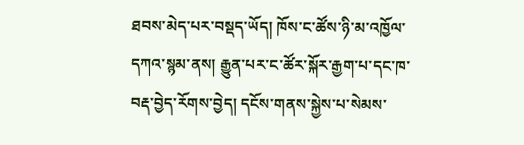ཐབས་མེད་པར་བསྡད་ཡོད། ཁོས་ང་ཚོས་ཉི་མ་འཁྱོལ་དཀའ་སྙམ་ནས། རྒྱུན་པར་ང་ཚོར་སྐོར་རྒྱག་པ་དང་ཁ་བརྡ་བྱེད་རོགས་བྱེད། དངོས་གནས་སྐྱེས་པ་སེམས་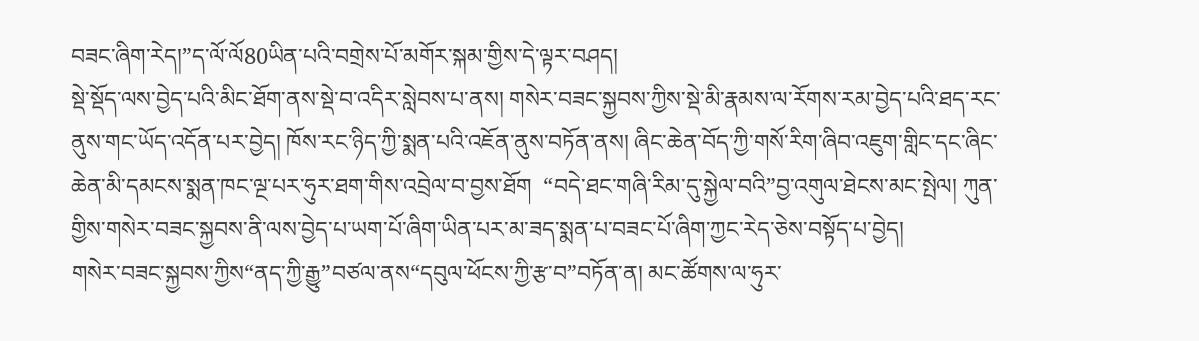བཟང་ཞིག་རེད།”ད་ལོ་ལོ80ཡིན་པའི་བགྲེས་པོ་མགོར་སྐམ་གྱིས་དེ་ལྟར་བཤད།
སྡེ་སྡོད་ལས་བྱེད་པའི་མིང་ཐོག་ནས་སྡེ་བ་འདིར་སླེབས་པ་ནས། གསེར་བཟང་སྐྱབས་ཀྱིས་སྡེ་མི་རྣམས་ལ་རོགས་རམ་བྱེད་པའི་ཐད་རང་ནུས་གང་ཡོད་འདོན་པར་བྱེད། ཁོས་རང་ཉིད་ཀྱི་སྨན་པའི་འཇོན་ནུས་བཏོན་ནས། ཞིང་ཆེན་བོད་ཀྱི་གསོ་རིག་ཞིབ་འཇུག་གླིང་དང་ཞིང་ཆེན་མི་དམངས་སྨན་ཁང་ལྔ་པར་ཧུར་ཐག་གིས་འབྲེལ་བ་བྱས་ཐོག  “བདེ་ཐང་གཞི་རིམ་དུ་སྐྱེལ་བའི”བྱ་འགུལ་ཐེངས་མང་སྤེལ། ཀུན་གྱིས་གསེར་བཟང་སྐྱབས་ནི་ལས་བྱེད་པ་ཡག་པོ་ཞིག་ཡིན་པར་མ་ཟད་སྨན་པ་བཟང་པོ་ཞིག་ཀྱང་རེད་ཅེས་བསྟོད་པ་བྱེད།
གསེར་བཟང་སྐྱབས་ཀྱིས“ནད་ཀྱི་རྒྱུ”བཙལ་ནས“དབུལ་ཕོངས་ཀྱི་རྩ་བ”བཏོན་ན། མང་ཚོགས་ལ་ཧུར་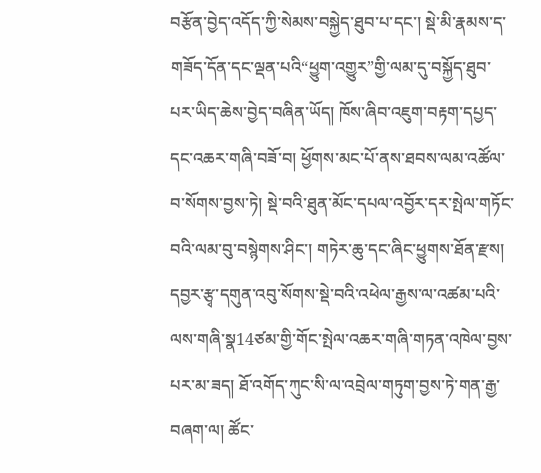བརྩོན་བྱེད་འདོད་ཀྱི་སེམས་བསྐྱེད་ཐུབ་པ་དང་། སྡེ་མི་རྣམས་ད་གཟོད་དོན་དང་ལྡན་པའི“ཕྱུག་འགྱུར”གྱི་ལམ་དུ་བསྐྱོད་ཐུབ་པར་ཡིད་ཆེས་བྱེད་བཞིན་ཡོད། ཁོས་ཞིབ་འཇུག་བརྟག་དཔྱད་དང་འཆར་གཞི་བཟོ་བ། ཕྱོགས་མང་པོ་ནས་ཐབས་ལམ་འཚོལ་བ་སོགས་བྱས་ཏེ། སྡེ་བའི་ཐུན་མོང་དཔལ་འབྱོར་དར་སྤེལ་གཏོང་བའི་ལམ་བུ་བསྙེགས་ཤིང་། གཏེར་ཆུ་དང་ཞིང་ཕྱུགས་ཐོན་རྫས། དབྱར་རྩྭ་དགུན་འབུ་སོགས་སྡེ་བའི་འཕེལ་རྒྱས་ལ་འཚམ་པའི་ལས་གཞི་སྣ14ཙམ་གྱི་གོང་སྤེལ་འཆར་གཞི་གཏན་འཁེལ་བྱས་པར་མ་ཟད། ཐོ་འགོད་ཀུང་སི་ལ་འབྲེལ་གཏུག་བྱས་ཏེ་གན་རྒྱ་བཞག་ལ། ཚོང་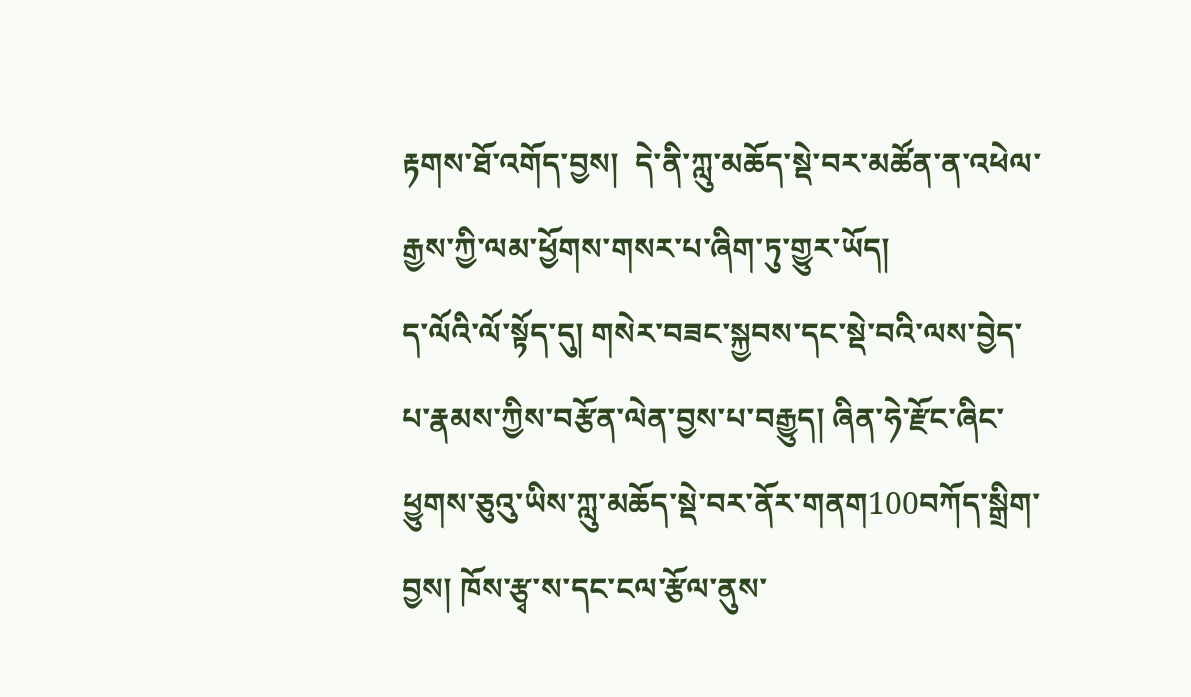རྟགས་ཐོ་འགོད་བྱས།  དེ་ནི་ཀླུ་མཆོད་སྡེ་བར་མཚོན་ན་འཕེལ་རྒྱས་ཀྱི་ལམ་ཕྱོགས་གསར་པ་ཞིག་ཏུ་གྱུར་ཡོད།
ད་ལོའི་ལོ་སྟོད་དུ། གསེར་བཟང་སྐྱབས་དང་སྡེ་བའི་ལས་བྱེད་པ་རྣམས་ཀྱིས་བརྩོན་ལེན་བྱས་པ་བརྒྱུད། ཞིན་ཧེ་རྫོང་ཞིང་ཕྱུགས་ཅུའུ་ཡིས་ཀླུ་མཆོད་སྡེ་བར་ནོར་གནག100བཀོད་སྒྲིག་བྱས། ཁོས་རྩྭ་ས་དང་ངལ་རྩོལ་ནུས་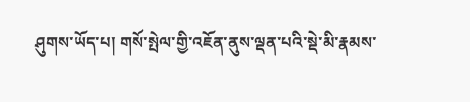ཤུགས་ཡོད་པ། གསོ་སྤེལ་གྱི་འཇོན་ནུས་ལྡན་པའི་སྡེ་མི་རྣམས་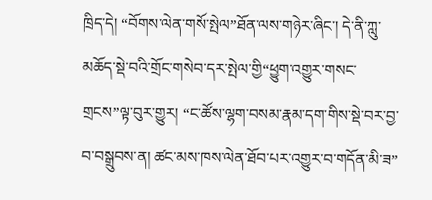ཁྲིད་དེ། “བོགས་ལེན་གསོ་སྤེལ”ཐོན་ལས་གཉེར་ཞིང་། དེ་ནི་ཀླུ་མཆོད་སྡེ་བའི་གྲོང་གསེབ་དར་སྤེལ་གྱི“ཕྱུག་འགྱུར་གསང་གྲངས”ལྟ་བུར་གྱུར། “ང་ཚོས་ལྷག་བསམ་རྣམ་དག་གིས་སྡེ་བར་བྱ་བ་བསྒྲུབས་ན། ཚང་མས་ཁས་ལེན་ཐོབ་པར་འགྱུར་བ་གདོན་མི་ཟ”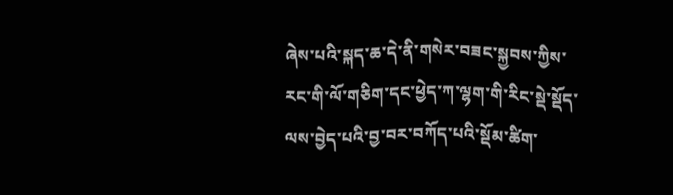ཞེས་པའི་སྐད་ཆ་དེ་ནི་གསེར་བཟང་སྐྱབས་ཀྱིས་རང་གི་ལོ་གཅིག་དང་ཕྱེད་ཀ་ལྷག་གི་རིང་སྡེ་སྡོད་ལས་བྱེད་པའི་བྱ་བར་བཀོད་པའི་སྡོམ་ཚིག་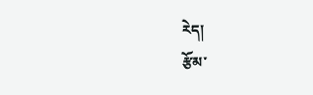རེད།
རྩོམ་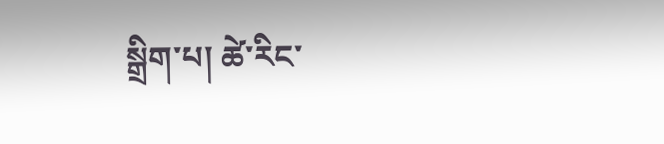སྒྲིག་པ། ཚེ་རིང་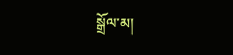སྒྲོལ་མ།